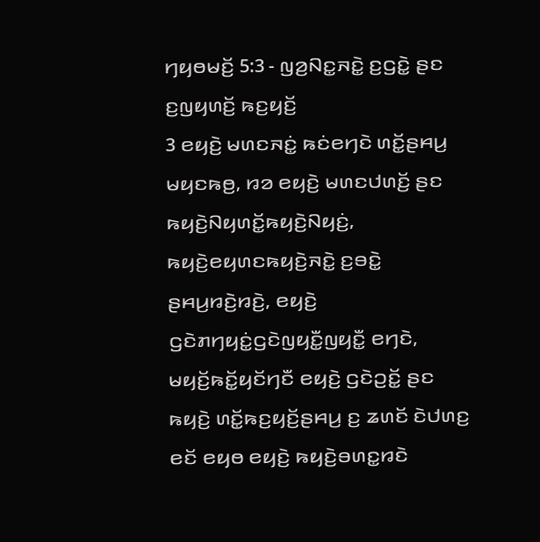ꤚꤟꤥꤗꤢꤩ꤬ 5:3 - ꤜꤤ꤬ꤡꤢ꤭ꤏꤢꤧ꤭ ꤢ꤬ꤞꤢꤧ꤭ ꤔꤢ ꤢ꤬ꤜꤟꤛꤢꤩ꤬ ꤒꤢ꤬ꤟꤢꤩ꤬
3 ꤕꤟꤢꤧ꤬ ꤗꤛꤢꤏꤢꤦ꤭ ꤒꤢꤦꤕꤚꤢꤧ ꤛꤢꤩ꤭ꤔꤌꤣ꤬ ꤗꤟꤢꤒꤥ꤬, ꤙꤤ ꤕꤟꤢꤧ꤬ ꤗꤛꤢꤓꤛꤢꤩ꤬ ꤔꤢ ꤒꤟꤢꤧ꤬ꤡꤟꤛꤢꤩ꤭ꤒꤟꤢꤧ꤬ꤡꤟꤢꤦ꤬, ꤒꤟꤢꤧ꤬ꤕꤟꤛꤢꤒꤟꤢꤧ꤬ꤏꤢꤧ꤭ ꤢ꤬ꤋꤢꤧ꤭ ꤔꤌꤣ꤬ꤙꤢꤧ꤬ꤙꤢꤧ꤬, ꤕꤟꤢꤧ꤬ ꤞꤢꤧꤊꤚꤟꤢꤦ꤭ꤞꤢꤧꤜꤟꤢꤪ꤭ꤜꤟꤢꤪ꤭ ꤕꤚꤢꤧ, ꤗꤟꤢꤩ꤬ꤒꤢꤩ꤭ꤟꤢꤩꤚꤢꤪ ꤕꤟꤢꤧ꤬ ꤞꤢꤧꤑꤢꤩ꤭ ꤔꤢ ꤒꤟꤢꤧ꤬ ꤛꤢꤩ꤭ꤒꤢ꤬ꤟꤢꤩ꤬ꤔꤌꤣ꤬ ꤢ꤬ ꤘꤛꤢꤩ ꤢꤧꤓꤛꤢ꤬ ꤕꤢꤩ ꤕꤟꤥ ꤕꤟꤢꤧ꤬ ꤒꤟꤢꤧ꤬ꤋꤛꤢ꤭ꤙꤢꤧ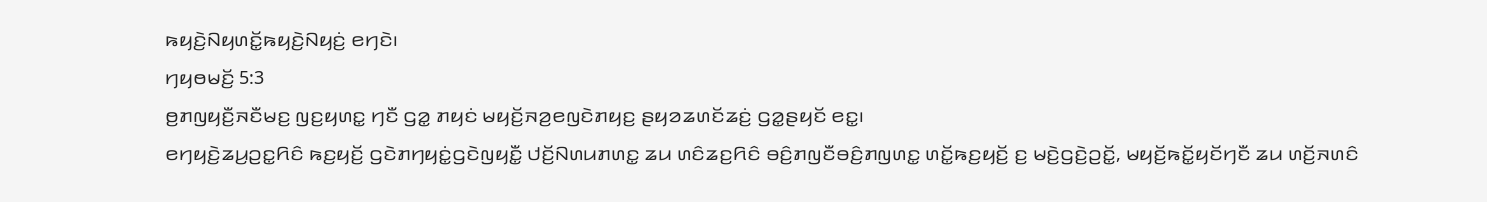ꤒꤟꤢꤧ꤬ꤡꤟꤛꤢꤩ꤭ꤒꤟꤢꤧ꤬ꤡꤟꤢꤦ꤬ ꤕꤚꤢꤧ꤯
ꤚꤟꤥꤗꤢꤩ꤬ 5:3
ꤥ꤬ꤊꤜꤟꤢꤪ꤬ꤏꤢꤪꤗꤢ꤬ ꤜꤢ꤬ꤟꤛꤢ꤭ ꤚꤢꤪ ꤞꤤ꤭ ꤊꤟꤢꤦ ꤗꤟꤢꤩ꤬ꤏꤤ꤬ꤕꤜꤢꤧꤊꤟꤢ꤬ ꤔꤟꤤꤘꤛꤢꤩꤘꤢꤦ꤬ ꤞꤤ꤭ꤔꤟꤢꤩ ꤕꤢ꤭꤯
ꤕꤚꤟꤢꤧ꤬ꤘꤣ꤬ꤑꤢ꤭ꤖꤢꤨ ꤒꤢ꤬ꤟꤢꤩ꤬ ꤞꤢꤧꤊꤚꤟꤢꤦ꤭ꤞꤢꤧꤜꤟꤢꤪ꤭ ꤓꤢꤩ꤬ꤡꤛꤣꤊꤛꤢ꤭ ꤘꤣ ꤛꤢꤨꤘꤢ꤬ꤖꤢꤨ ꤋꤢꤨ꤬ꤊꤜꤢꤪꤋꤢꤨ꤬ꤊꤜꤛꤢ꤭ ꤛꤢꤩ꤭ꤒꤢ꤬ꤟꤢꤩ꤬ ꤢ꤬ ꤗꤢꤧ꤬ꤞꤢꤧ꤬ꤑꤢꤩ꤭, ꤗꤟꤢꤩ꤬ꤒꤢꤩ꤭ꤟꤢꤩꤚꤢꤪ ꤘꤣ ꤛꤢꤩ꤬ꤏꤛꤢꤨ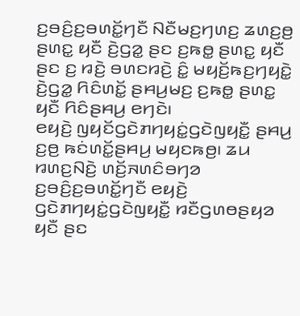ꤢ꤬ꤋꤢꤨ꤬ꤢ꤬ꤋꤛꤢꤩ꤭ꤚꤢꤪ ꤡꤢꤪꤗꤢ꤬ꤚꤛꤢ꤬ ꤘꤛꤢ꤬ꤥ꤬ ꤔꤛꤢ꤭ ꤟꤢꤪ ꤢꤧ꤬ꤞꤤ꤭ ꤔꤢ ꤢ꤬ꤒꤥ꤭ ꤔꤛꤢ꤭ ꤟꤢꤪ ꤔꤢ ꤢ꤬ ꤙꤢꤧ꤬ ꤋꤛꤢꤙꤢꤧ꤬ ꤢꤨ꤭ ꤗꤟꤢꤩ꤬ꤒꤢ꤬ꤚꤟꤢꤧ꤭ ꤢꤧ꤬ꤞꤤ꤭ ꤖꤢꤨꤛꤢꤩ꤭ ꤔꤌꤣ꤬ꤗꤢ꤬ ꤢ꤬ꤒꤥ꤭ ꤔꤛꤢ꤭ ꤟꤢꤪ ꤖꤢꤨꤔꤌꤣ꤬ ꤕꤚꤢꤧ꤯
ꤕꤟꤢꤧ꤬ ꤜꤟꤢꤩꤞꤢꤧꤊꤚꤟꤢꤦ꤭ꤞꤢꤧꤜꤟꤢꤪ꤭ ꤔꤌꤣ꤬ ꤢ꤬ꤥ꤬ ꤒꤢꤦꤛꤢꤩ꤭ꤔꤌꤣ꤬ ꤗꤟꤢꤒꤥ꤬꤯ ꤘꤣ ꤙꤛꤢ꤬ꤡꤢꤧ꤬ ꤛꤢꤩ꤬ꤏꤛꤢꤨꤋꤚꤤ ꤢ꤬ꤋꤢꤨ꤬ꤢ꤬ꤋꤛꤢꤩ꤭ꤚꤢꤪ ꤕꤟꤢꤧ꤬ ꤞꤢꤧꤊꤚꤟꤢꤦ꤭ꤞꤢꤧꤜꤟꤢꤪ꤭ ꤙꤢꤪꤞꤛꤥꤔꤟꤤ ꤟꤢꤪ ꤔꤢ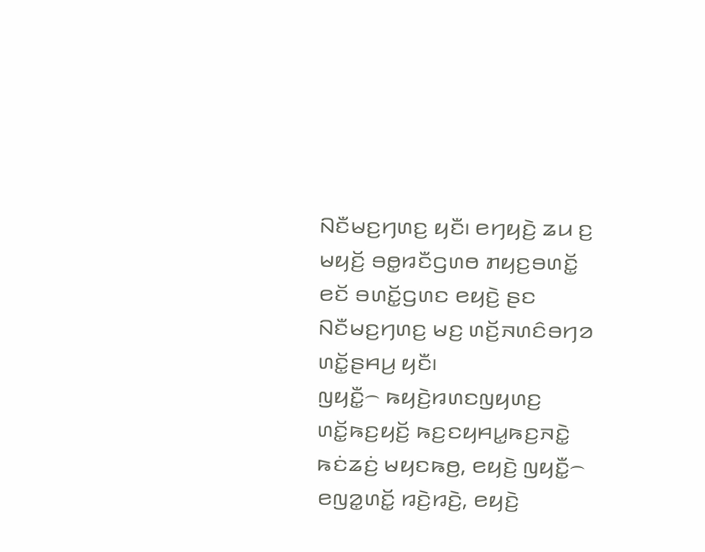ꤡꤢꤪꤗꤢ꤬ꤚꤛꤢ꤬ ꤟꤢꤪ꤯ ꤕꤚꤟꤢꤧ꤬ ꤘꤣ ꤢ꤬ ꤗꤟꤢꤩ꤬ ꤋꤥ꤭ꤙꤢꤪꤞꤛꤥ ꤊꤟꤢ꤬ꤋꤛꤢꤩ꤭ ꤕꤢꤩ ꤋꤛꤢꤩ꤭ꤞꤛꤢ ꤕꤟꤢꤧ꤬ ꤔꤢ ꤡꤢꤪꤗꤢ꤬ꤚꤛꤢ꤬ ꤗꤢ꤬ ꤛꤢꤩ꤬ꤏꤛꤢꤨꤋꤚꤤ ꤛꤢꤩ꤭ꤔꤌꤣ꤬ ꤟꤢꤪ꤯
ꤜꤟꤢꤪ꤭꤮ ꤒꤟꤢꤧ꤬ꤙꤛꤢꤜꤟꤛꤢ꤬ ꤛꤢꤩ꤭ꤒꤢ꤬ꤟꤢꤩ꤬ ꤒꤢ꤬ꤢꤟꤌꤣ꤭ꤒꤢ꤬ꤏꤢꤧ꤭ ꤒꤢꤦꤘꤢꤦ꤬ ꤗꤟꤢꤒꤥ꤬, ꤕꤟꤢꤧ꤬ ꤜꤟꤢꤪ꤭꤮ ꤕꤜꤤ꤭ꤛꤢꤩ꤭ ꤙꤢꤧ꤬ꤙꤢꤧ꤬, ꤕꤟꤢꤧ꤬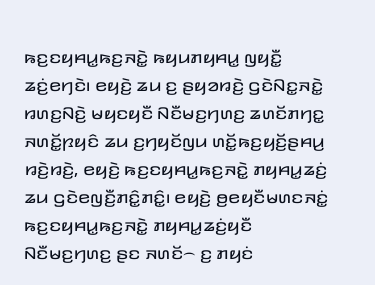ꤒꤢ꤬ꤢꤟꤌꤣ꤭ꤒꤢ꤬ꤏꤢꤧ꤭ ꤒꤟꤣꤊꤟꤌꤣ꤭ ꤜꤟꤢꤪ꤭ ꤘꤢꤦ꤬ꤕꤚꤢꤧ꤯ ꤕꤟꤢꤧ꤬ ꤘꤣ ꤢ꤬ ꤔꤟꤤꤙꤢꤧ꤬ ꤞꤢꤧꤡꤢ꤭ꤏꤢꤧ꤭ ꤙꤛꤢ꤬ꤡꤢꤧ꤬ ꤗꤟꤢꤟꤢꤪ ꤡꤢꤪꤗꤢ꤬ꤚꤛꤢ꤬ ꤘꤛꤢꤩꤊꤚꤢ꤭ ꤏꤛꤢꤩ꤭ꤐꤟꤢꤨ ꤘꤣ ꤢ꤬ꤚꤟꤢꤩꤜꤣ ꤛꤢꤩ꤭ꤒꤢ꤬ꤟꤢꤩ꤬ꤔꤌꤣ꤬ ꤙꤢꤧ꤬ꤙꤢꤧ꤬, ꤕꤟꤢꤧ꤬ ꤒꤢ꤬ꤢꤟꤌꤣ꤭ꤒꤢ꤬ꤏꤢꤧ꤭ ꤊꤟꤌꤣ꤭ꤘꤢꤦ꤬ ꤘꤣ ꤞꤢꤧꤕꤜꤢꤪ꤬ꤊꤢꤨ꤭ꤊꤢꤨ꤭꤯ ꤕꤟꤢꤧ꤬ ꤥ꤬ꤕꤟꤢꤪꤗꤛꤢꤏꤢꤦ꤭ ꤒꤢ꤬ꤢꤟꤌꤣ꤭ꤒꤢ꤬ꤏꤢꤧ꤭ ꤊꤟꤌꤣ꤭ꤘꤢꤦ꤬ꤟꤢꤪ ꤡꤢꤪꤗꤢ꤬ꤚꤛꤢ꤬ ꤔꤢ ꤏꤛꤢꤩ꤮ ꤢ꤬ ꤊꤟꤢꤦ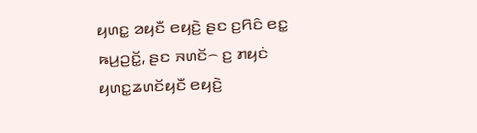ꤟꤛꤢ꤭ ꤤꤟꤢꤪ ꤕꤟꤢꤧ꤬ ꤔꤢ ꤢ꤬ꤖꤢꤨ ꤕꤢ꤭ ꤒꤣ꤬ꤑꤢꤩ꤭, ꤔꤢ ꤏꤛꤢꤩ꤮ ꤢ꤬ ꤊꤟꤢꤦ ꤟꤛꤢ꤭ꤘꤛꤢꤩꤟꤢꤪ ꤕꤟꤢꤧ꤬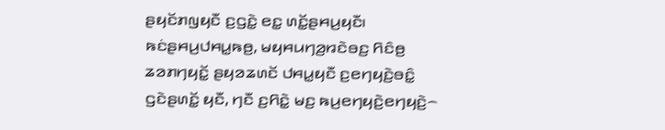ꤔꤟꤢꤩꤊꤜꤟꤢꤪ ꤢ꤬ꤞꤢꤧ꤭ ꤕꤢ꤭ ꤛꤢꤩ꤭ꤔꤌꤣ꤬ꤟꤢꤪ꤯
ꤒꤢꤦꤔꤌꤣ꤬ꤓꤌꤣ꤭ꤒꤥ꤬, ꤗꤟꤌꤣꤚꤤ꤬ꤙꤢꤧꤋꤢ꤬ ꤖꤢꤨꤥ꤬ ꤘꤤꤊꤚꤟꤢꤩ꤭ ꤔꤟꤤꤘꤛꤢꤩ ꤓꤌꤣ꤭ꤟꤢꤪ ꤢ꤬ꤕꤚꤟꤢꤧ꤬ꤋꤢꤨ꤭ ꤞꤢꤧꤔꤛꤢꤩ꤭ ꤟꤢꤪ, ꤚꤢꤪ ꤢ꤬ꤖꤢꤧ꤭ ꤗꤢ꤬ ꤒꤣ꤬ꤕꤚꤟꤢꤧ꤬ꤕꤚꤟꤢꤧ꤬꤮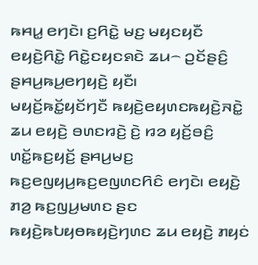ꤒꤌꤣ꤭ ꤕꤚꤢꤧ꤯ ꤢ꤬ꤖꤢꤧ꤭ ꤗꤢ꤬ ꤗꤟꤢꤟꤢꤪ ꤕꤟꤢꤧ꤬ꤖꤢꤧ꤭ ꤖꤢꤧ꤭ꤢꤟꤢꤎꤢꤧ ꤘꤣ꤮ ꤑꤢꤩꤔꤢꤨ꤬ ꤔꤌꤣ꤬ꤒꤣ꤬ꤕꤚꤟꤢꤧ꤬ ꤟꤢꤪ꤯
ꤗꤟꤢꤩ꤬ꤒꤢꤩ꤭ꤟꤢꤩꤚꤢꤪ ꤒꤟꤢꤧ꤬ꤕꤟꤛꤢꤒꤟꤢꤧ꤬ꤏꤢꤧ꤭ ꤘꤣ ꤕꤟꤢꤧ꤬ ꤋꤛꤢꤙꤢꤧ꤬ ꤢꤧ꤬ ꤙꤤ ꤟꤢꤩ꤬ꤋꤢꤨ꤬ ꤛꤢꤩ꤭ꤒꤢ꤬ꤟꤢꤩ꤬ ꤔꤌꤣ꤬ꤗꤢ꤬ ꤒꤢ꤬ꤕꤜꤟꤣ꤬ꤒꤢ꤬ꤕꤜꤛꤢꤖꤢꤨ ꤕꤚꤢꤧ꤯ ꤕꤟꤢꤧ꤬ ꤊꤤ꤬ ꤒꤢ꤬ꤜꤣ꤬ꤗꤛꤢ ꤔꤢ ꤒꤟꤢꤧ꤬ꤒꤝꤟꤥꤒꤟꤢꤧ꤬ꤚꤛꤢ ꤘꤣ ꤕꤟꤢꤧ꤬ ꤊꤟꤢꤦ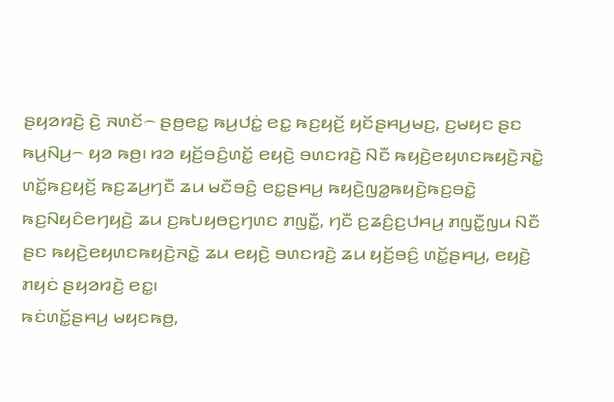ꤔꤟꤤꤙꤢꤧ꤬ ꤢꤧ꤬ ꤏꤛꤢꤩ꤮ ꤔꤥ꤬ꤕꤢ꤭ ꤒꤣ꤬ꤓꤢꤦ꤭ ꤕꤢ꤭ ꤒꤢ꤬ꤟꤢꤩ꤬ ꤟꤢꤩꤔꤌꤣ꤬ꤗꤢ꤬, ꤢ꤬ꤗꤟꤢ ꤔꤢ ꤒꤣ꤬ꤡꤣ꤬꤮ ꤟꤤ ꤒꤥ꤬꤯ ꤙꤤ ꤟꤢꤩ꤬ꤋꤢꤨ꤬ꤛꤢꤩ꤭ ꤕꤟꤢꤧ꤬ ꤋꤛꤢꤙꤢꤧ꤬ ꤡꤢꤪ ꤒꤟꤢꤧ꤬ꤕꤟꤛꤢꤒꤟꤢꤧ꤬ꤏꤢꤧ꤭ ꤛꤢꤩ꤭ꤒꤢ꤬ꤟꤢꤩ꤬ ꤒꤢ꤬ꤘꤣ꤬ꤚꤢꤪ ꤘꤣ ꤗꤢꤪꤋꤢꤨ꤬ ꤕꤢ꤭ꤔꤌꤣ꤬ ꤒꤟꤢꤧ꤬ꤜꤤ꤭ꤒꤟꤢꤧ꤬ꤒꤢ꤬ꤋꤢꤧ꤭ ꤒꤢ꤬ꤡꤟꤢꤨꤕꤚꤟꤢꤧ꤬ ꤘꤣ ꤢ꤬ꤒꤝꤟꤥꤢ꤬ꤚꤛꤢ ꤊꤜꤢꤪ꤭, ꤚꤢꤪ ꤢ꤬ꤘꤢꤨ꤬ꤢ꤬ꤓꤌꤣ꤬ ꤊꤜꤢꤪ꤭ꤜꤣ ꤡꤢꤪ ꤔꤢ ꤒꤟꤢꤧ꤬ꤕꤟꤛꤢꤒꤟꤢꤧ꤬ꤏꤢꤧ꤭ ꤘꤣ ꤕꤟꤢꤧ꤬ ꤋꤛꤢꤙꤢꤧ꤬ ꤘꤣ ꤟꤢꤩ꤬ꤋꤢꤨ꤬ ꤛꤢꤩ꤭ꤔꤌꤣ꤬, ꤕꤟꤢꤧ꤬ ꤊꤟꤢꤦ ꤔꤟꤤꤙꤢꤧ꤬ ꤕꤢ꤭꤯
ꤒꤢꤦꤛꤢꤩ꤭ꤔꤌꤣ꤬ ꤗꤟꤢꤒꤥ꤬,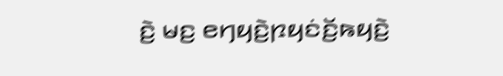ꤢꤧ꤬ ꤗꤢ꤬ ꤕꤚꤟꤢꤧ꤬ꤐꤟꤢꤦꤢꤩ꤬ꤒꤟꤢꤧ꤬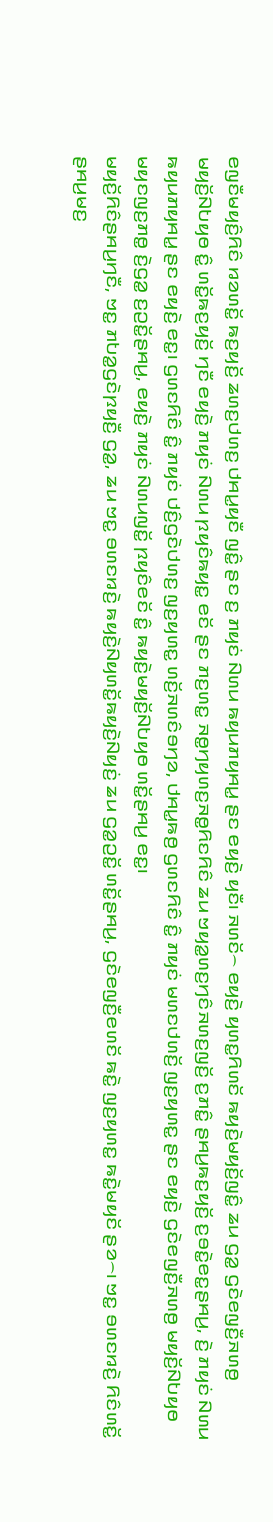ꤕꤜꤢꤪꤗꤟꤢꤨ꤬ꤖꤢꤨ ꤙꤤꤛꤢꤩ꤭ ꤒꤢ꤬ꤟꤢꤩ꤬ ꤘꤛꤢ꤬ꤓꤛꤢ꤬ ꤓꤌꤣ꤭ꤟꤢꤪ ꤜꤢꤨ꤭ ꤔꤢ ꤢ꤬ ꤊꤟꤢꤦ ꤡꤛꤣ ꤒꤟꤣꤊꤟꤌꤣ꤭ ꤔꤢ ꤕꤟꤢꤧ꤬ ꤟꤢꤪ꤯ ꤏꤛꤢꤩ꤮ ꤕꤟꤢꤧ꤬ ꤟꤛꤢ꤭ꤖꤛꤢꤩ ꤒꤟꤢꤧ꤬ꤗꤟꤢꤩ꤬ꤜꤢꤨ꤭ ꤘꤣ ꤞꤤ꤭ ꤞꤢꤧꤕꤜꤢꤪ꤬ꤏꤛꤥ꤬ ꤗꤟꤢꤩ꤬ꤡꤝꤟꤥ ꤢꤨ꤭ ꤛꤢꤩ꤭ꤒꤢ꤬ꤟꤢꤩ꤬ ꤚꤢꤪ ꤕꤟꤢꤧ꤬ ꤊꤟꤢꤦ ꤡꤛꤣ ꤐꤟꤢꤨꤒꤟꤢ꤭ ꤕꤢꤩ ꤔꤢ ꤊꤢ꤬ꤛꤢ꤭ ꤏꤥ꤭ꤚꤟꤛꤢ꤬ꤏꤥ꤭ꤖꤢꤖꤢꤨ ꤘꤣ ꤠꤟꤤ꤭ꤛꤢ꤬ꤚꤢꤨꤏꤛꤢ꤬ꤜꤢꤩ꤬ ꤢ꤬ꤊꤢꤨ꤭ ꤔꤌꤣ꤬ꤒꤢ꤬ꤟꤢꤩ꤬ ꤢ꤬ꤋꤢꤧ꤭ꤕꤢ꤭ꤔꤌꤣ꤬, ꤢꤧ꤬ ꤊꤟꤢꤦ ꤡꤛꤣ ꤒꤟꤣꤊꤟꤌꤣ꤭ ꤔꤢ ꤕꤟꤢꤧ꤬ ꤕꤢ꤭꤯ ꤞꤛꤢꤖꤢꤨ ꤢꤨ꤭ ꤊꤟꤢꤦ ꤓꤢꤨ꤬ꤞꤢꤧꤓꤛꤢ꤬ ꤜꤢ꤬ꤟꤛꤢ꤭ ꤛꤢꤩ꤬ꤏꤛꤢꤨꤋꤚꤤ, ꤓꤌꤣ꤭ꤒꤥ꤬ ꤞꤛꤢꤖꤢꤨ ꤢꤨ꤭ ꤊꤟꤢꤦ ꤗꤛꤢꤓꤛꤢꤩ꤬ ꤜꤢ꤬ꤟꤛꤢ꤭ ꤔꤢ ꤕꤟꤢꤧ꤬ ꤞꤢꤧꤕꤜꤢꤪ꤬ꤏꤛꤥ꤬ ꤗꤟꤢꤩ꤬ꤡꤝꤟꤥ ꤗꤟꤢꤜꤢ꤬ꤊꤥ꤭ ꤢꤧ꤬ꤞꤤ꤭ ꤢ꤬ꤑꤢꤩ꤭ꤔꤌꤣ꤬, ꤕꤟꤢꤧ꤬ ꤊꤟꤢꤦ ꤡꤛꤣꤜꤢꤩ꤭ ꤐꤟꤢꤨꤕꤢꤩ ꤢꤨ꤭ ꤒꤟꤢꤧ꤬ꤗꤟꤢꤩ꤬ꤡꤝꤟꤥ ꤛꤢꤩ꤭ꤔꤌꤣ꤬ ꤕꤢ꤭꤯
ꤗꤟꤢꤩ꤬ꤖꤢꤨꤔꤌꤣ꤬ꤚꤢꤪ, ꤠꤢ꤭ ꤊꤝꤤ꤭ꤞꤢꤧꤐꤟꤢꤪ꤬ ꤞꤤ꤭, ꤘꤣ ꤠꤢ꤭ ꤋꤛꤢꤙꤢꤧ꤬ ꤒꤟꤢꤧ꤬ꤡꤟꤛꤢꤩ꤭ꤒꤟꤢꤧ꤬ꤡꤟꤢꤦ꤬ ꤘꤣ ꤞꤤ꤭ꤑꤢꤩ꤭ ꤛꤢꤩ꤭ꤔꤌꤣ꤬, ꤞꤢꤧꤕꤜꤢꤪ꤬ꤕꤛꤢꤩ ꤒꤢꤧ꤭ ꤜꤢ꤬ꤟꤛꤢ꤭ ꤒꤢꤧ꤭ꤗꤟꤢꤩ ꤔꤤ꤮꤯ ꤠꤢ꤭ ꤋꤛꤢꤙꤢꤧ꤬ ꤖꤢꤨꤛꤢꤩ꤭ ꤔꤌꤣ꤬ꤗꤢ꤬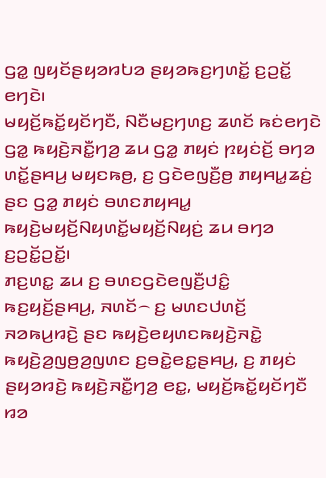ꤞꤤ꤭ ꤜꤟꤢꤩꤔꤟꤤꤙꤝꤤ ꤔꤟꤤꤒꤢ꤬ꤚꤛꤢꤩ꤭ ꤢ꤬ꤑꤢꤩ꤭ ꤕꤚꤢꤧ꤯
ꤗꤟꤢꤩ꤬ꤒꤢꤩ꤭ꤟꤢꤩꤚꤢꤪ, ꤡꤢꤪꤗꤢ꤬ꤚꤛꤢ꤬ ꤘꤛꤢꤩ ꤒꤢꤦꤕꤚꤢꤧ ꤞꤤ꤭ ꤒꤟꤢꤧ꤬ꤏꤢꤪ꤭ꤚꤤ꤬ ꤘꤣ ꤞꤤ꤭ ꤊꤟꤢꤦ ꤐꤟꤢꤦꤢꤩ꤬ ꤋꤚꤤ ꤛꤢꤩ꤭ꤔꤌꤣ꤬ ꤗꤟꤢꤒꤥ꤬, ꤢ꤬ ꤞꤢꤧꤕꤜꤢꤪ꤬ꤥ꤬ ꤊꤟꤌꤣ꤭ꤘꤢꤦ꤬ ꤔꤢ ꤞꤤ꤭ ꤊꤟꤢꤦ ꤋꤛꤢꤊꤟꤌꤣ꤭ ꤒꤟꤢꤧ꤬ꤗꤟꤢꤩ꤬ꤡꤟꤛꤢꤩ꤭ꤗꤟꤢꤩ꤬ꤡꤟꤢꤦ꤬ ꤘꤣ ꤋꤚꤤ ꤢ꤬ꤑꤢꤩ꤭ꤑꤢꤩ꤭꤯
ꤊꤢ꤬ꤛꤢ꤭ ꤘꤣ ꤢ꤬ ꤋꤛꤢꤞꤢꤧꤕꤜꤢꤪ꤬ꤓꤢꤨ꤭ ꤒꤢ꤬ꤟꤢꤩ꤬ꤔꤌꤣ꤬, ꤏꤛꤢꤩ꤮ ꤢ꤬ ꤗꤛꤢꤓꤛꤢꤩ꤬ ꤏꤤꤒꤣ꤬ꤙꤢꤧ꤬ ꤔꤢ ꤒꤟꤢꤧ꤬ꤕꤟꤛꤢꤒꤟꤢꤧ꤬ꤏꤢꤧ꤭ ꤒꤟꤢꤧ꤬ꤤ꤬ꤜꤥ꤬ꤤ꤬ꤜꤛꤢ ꤢ꤬ꤋꤢꤧ꤭ꤕꤢ꤭ꤔꤌꤣ꤬, ꤢ꤬ ꤊꤟꤢꤦ ꤔꤟꤤꤙꤢꤧ꤬ ꤒꤟꤢꤧ꤬ꤏꤢꤪ꤭ꤚꤤ꤬ ꤕꤢ꤭, ꤗꤟꤢꤩ꤬ꤒꤢꤩ꤭ꤟꤢꤩꤚꤢꤪ ꤙꤤ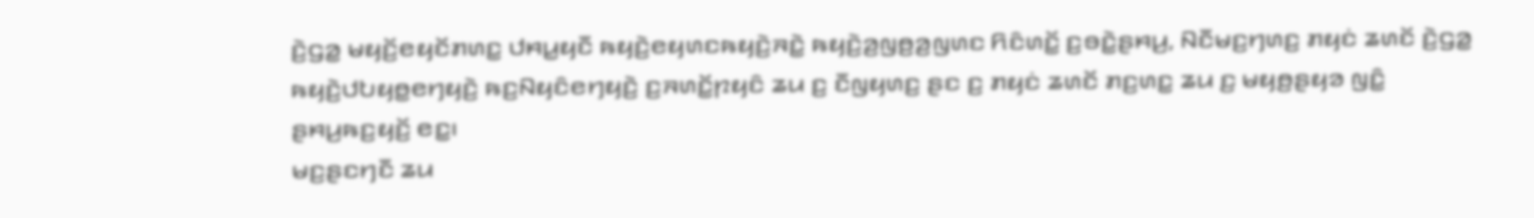ꤢꤧ꤬ꤞꤤ꤭ ꤗꤟꤢꤩ꤬ꤕꤟꤢꤩꤊꤛꤢ꤭ ꤓꤌꤣ꤭ꤟꤢꤪ ꤒꤟꤢꤧ꤬ꤕꤟꤛꤢꤒꤟꤢꤧ꤬ꤏꤢꤧ꤭ ꤒꤟꤢꤧ꤬ꤤ꤬ꤜꤥ꤬ꤤ꤬ꤜꤛꤢ ꤖꤢꤨꤛꤢꤩ꤭ ꤢ꤬ꤋꤢꤧ꤭ꤔꤌꤣ꤬, ꤡꤢꤪꤗꤢ꤬ꤚꤛꤢ꤬ ꤊꤟꤢꤦ ꤘꤛꤢꤩ ꤢꤧ꤬ꤞꤤ꤭ ꤒꤟꤢꤧ꤬ꤓꤝꤟꤥ꤭ꤕꤚꤟꤢꤧ꤬ ꤒꤢ꤬ꤡꤟꤢꤨꤕꤚꤟꤢꤧ꤬ ꤢ꤬ꤏꤛꤢꤩ꤭ꤐꤟꤢꤨ ꤘꤣ ꤢ꤬ ꤢꤪꤜꤟꤛꤢ꤬ ꤔꤢ ꤢ꤬ ꤊꤟꤢꤦ ꤘꤛꤢꤩ ꤊꤢ꤬ꤛꤢ꤭ ꤘꤣ ꤢ꤬ ꤗꤟꤥ꤬ꤔꤟꤤ ꤜꤢꤨ꤭ ꤔꤌꤣ꤬ꤒꤢ꤬ꤟꤢꤩ꤬ ꤕꤢ꤭꤯
ꤗꤢ꤬ꤔꤢꤚꤢꤪ ꤘꤣ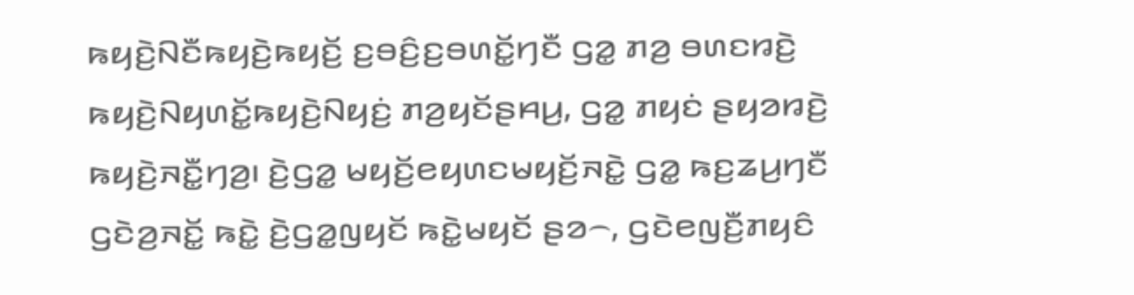ꤒꤟꤢꤧ꤬ꤡꤢꤪꤒꤟꤢꤧ꤬ꤒꤟꤢꤩ꤬ ꤢ꤬ꤋꤢꤨ꤬ꤢ꤬ꤋꤛꤢꤩ꤭ꤚꤢꤪ ꤞꤤ꤭ ꤊꤤ꤬ ꤋꤛꤢꤙꤢꤧ꤬ ꤒꤟꤢꤧ꤬ꤡꤟꤛꤢꤩ꤭ꤒꤟꤢꤧ꤬ꤡꤟꤢꤦ꤬ ꤊꤤ꤬ꤟꤢꤩꤔꤌꤣ꤬, ꤞꤤ꤭ ꤊꤟꤢꤦ ꤔꤟꤤꤙꤢꤧ꤬ ꤒꤟꤢꤧ꤬ꤏꤢꤪ꤭ꤚꤤ꤬꤯ ꤢꤧ꤬ꤞꤤ꤭ ꤗꤟꤢꤩ꤬ꤕꤟꤛꤢꤗꤟꤢꤩ꤬ꤏꤢꤧ꤭ ꤞꤤ꤭ ꤒꤢ꤬ꤘꤣ꤬ꤚꤢꤪ ꤞꤢꤧꤤ꤬ꤏꤢꤩ꤭ ꤒꤢꤧ꤭ ꤢꤧ꤬ꤞꤤ꤭ꤜꤟꤢꤩ ꤒꤢꤧ꤭ꤗꤟꤢꤩ ꤔꤤ꤮, ꤞꤢꤧꤕꤜꤢꤪ꤬ꤊꤟꤢꤨ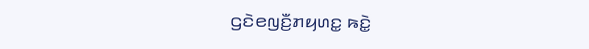ꤞꤢꤧꤕꤜꤢꤪ꤬ꤊꤟꤛꤢ꤭ ꤒꤢꤧ꤭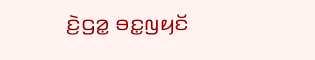ꤢꤧ꤬ꤞꤤ꤭ ꤋꤢ꤭ꤜꤟꤢꤩ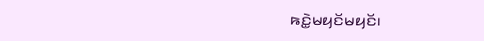ꤒꤢꤧ꤭ꤗꤟꤢꤩꤗꤟꤢꤩ꤯